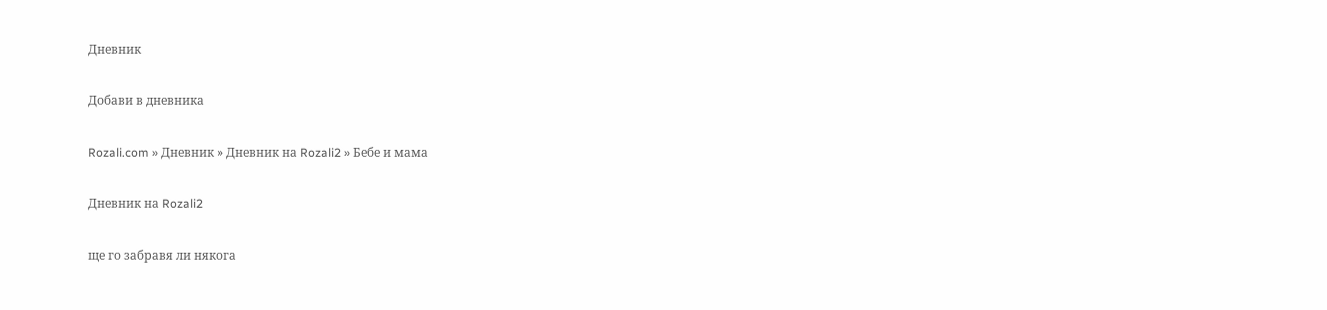Дневник

Добави в дневника

Rozali.com » Дневник » Дневник на Rozali2 » Бебе и мама

Дневник на Rozali2

ще го забравя ли някога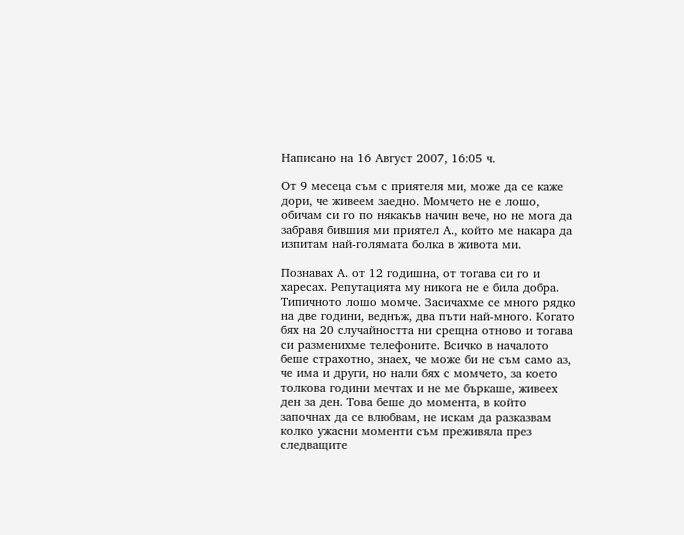Написано на 16 Август 2007, 16:05 ч.

От 9 месеца съм с приятеля ми, може да се каже дори, че живеем заедно. Момчето не е лошо, обичам си го по някакъв начин вече, но не мога да забравя бившия ми приятел А., който ме накара да изпитам най-голямата болка в живота ми.

Познавах А. от 12 годишна, от тогава си го и харесах. Репутацията му никога не е била добра. Типичното лошо момче. Засичахме се много рядко на две години, веднъж, два пъти най-много. Когато бях на 20 случайността ни срещна отново и тогава си разменихме телефоните. Всичко в началото беше страхотно, знаех, че може би не съм само аз, че има и други, но нали бях с момчето, за което толкова години мечтах и не ме бъркаше, живеех ден за ден. Това беше до момента, в който започнах да се влюбвам, не искам да разказвам колко ужасни моменти съм преживяла през следващите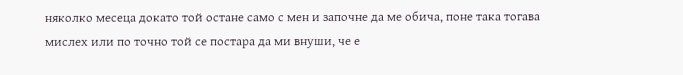няколко месеца докато той остане само с мен и започне да ме обича, поне така тогава мислех или по точно той се постара да ми внуши, че е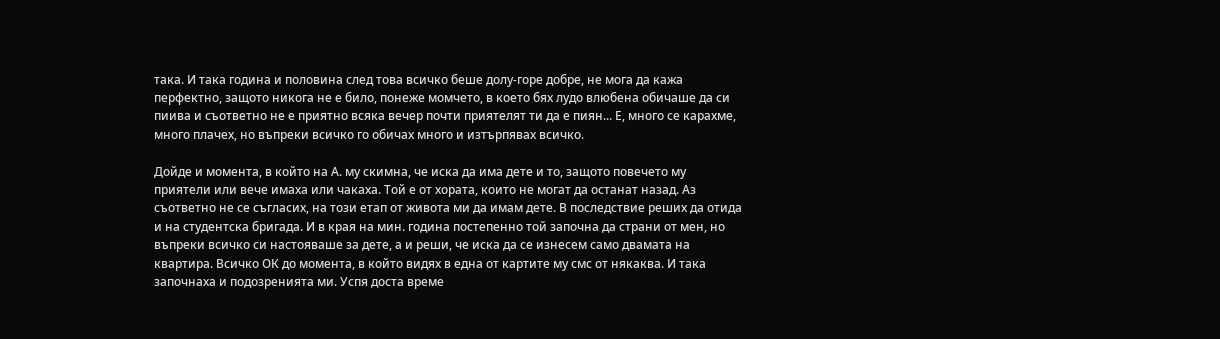така. И така година и половина след това всичко беше долу-горе добре, не мога да кажа перфектно, защото никога не е било, понеже момчето, в което бях лудо влюбена обичаше да си пиива и съответно не е приятно всяка вечер почти приятелят ти да е пиян... Е, много се карахме, много плачех, но въпреки всичко го обичах много и изтърпявах всичко.

Дойде и момента, в който на А. му скимна, че иска да има дете и то, защото повечето му приятели или вече имаха или чакаха. Той е от хората, които не могат да останат назад. Аз съответно не се съгласих, на този етап от живота ми да имам дете. В последствие реших да отида и на студентска бригада. И в края на мин. година постепенно той започна да страни от мен, но въпреки всичко си настояваше за дете, а и реши, че иска да се изнесем само двамата на квартира. Всичко ОК до момента, в който видях в една от картите му смс от някаква. И така започнаха и подозренията ми. Успя доста време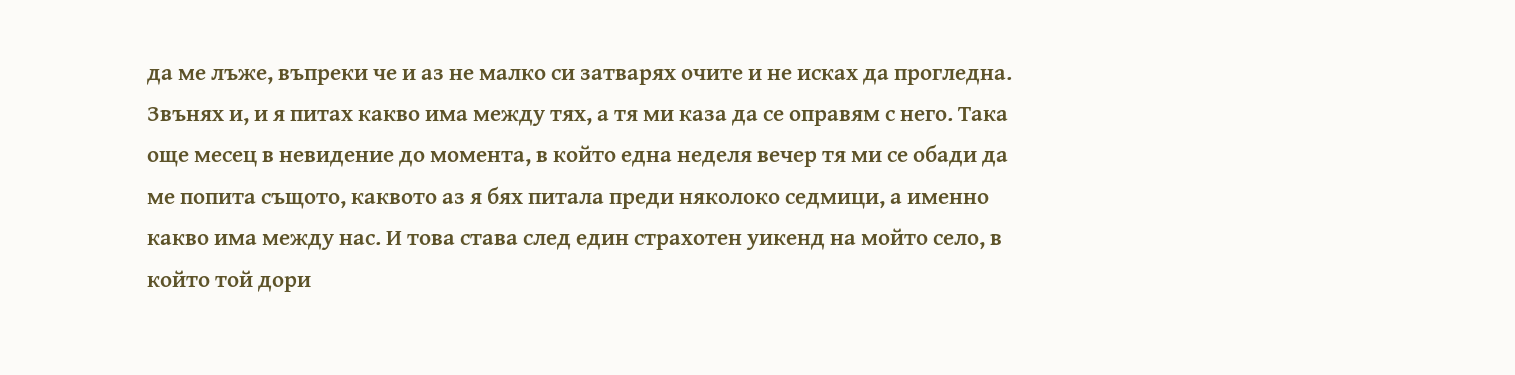да ме лъже, въпреки че и аз не малко си затварях очите и не исках да прогледна. Звънях и, и я питах какво има между тях, а тя ми каза да се оправям с него. Така още месец в невидение до момента, в който една неделя вечер тя ми се обади да ме попита същото, каквото аз я бях питала преди няколоко седмици, а именно какво има между нас. И това става след един страхотен уикенд на мойто село, в който той дори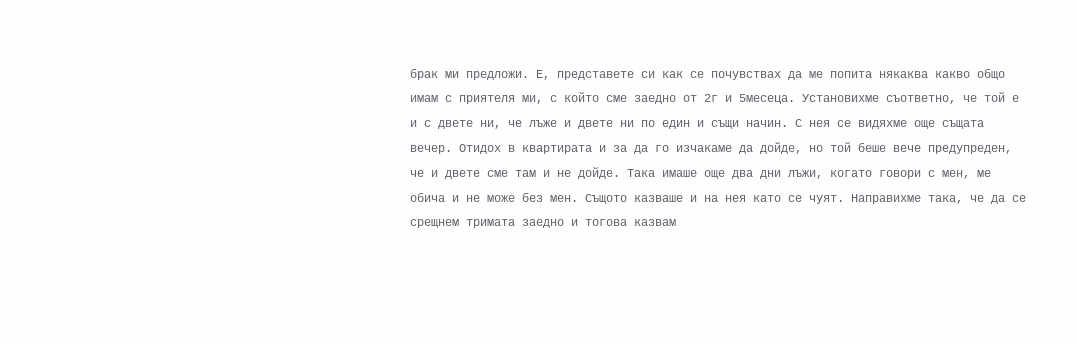брак ми предложи. Е, представете си как се почувствах да ме попита някаква какво общо имам с приятеля ми, с който сме заедно от 2г и 5месеца. Установихме съответно, че той е и с двете ни, че лъже и двете ни по един и същи начин. С нея се видяхме още същата вечер. Отидох в квартирата и за да го изчакаме да дойде, но той беше вече предупреден, че и двете сме там и не дойде. Така имаше още два дни лъжи, когато говори с мен, ме обича и не може без мен. Същото казваше и на нея като се чуят. Направихме така, че да се срещнем тримата заедно и тогова казвам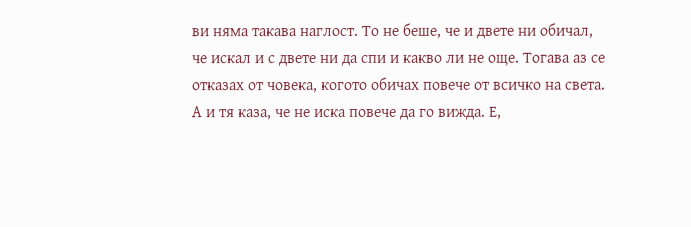ви няма такава наглост. То не беше, че и двете ни обичал, че искал и с двете ни да спи и какво ли не още. Тогава аз се отказах от човека, когото обичах повече от всичко на света. А и тя каза, че не иска повече да го вижда. Е,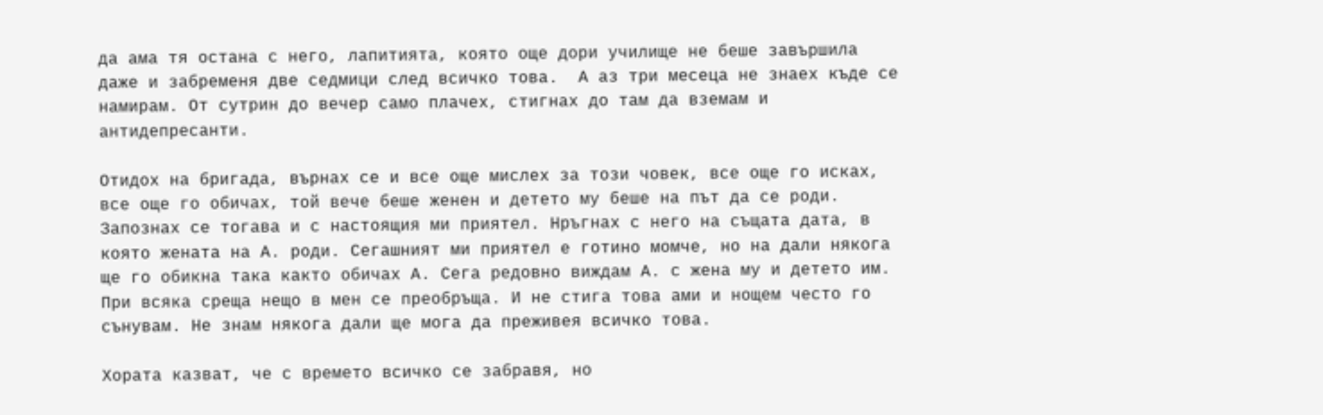да ама тя остана с него, лапитията, която още дори училище не беше завършила даже и забременя две седмици след всичко това.  А аз три месеца не знаех къде се намирам. От сутрин до вечер само плачех, стигнах до там да вземам и антидепресанти.

Отидох на бригада, върнах се и все още мислех за този човек, все още го исках, все още го обичах, той вече беше женен и детето му беше на път да се роди. Запознах се тогава и с настоящия ми приятел. Нръгнах с него на същата дата, в която жената на А. роди. Сегашният ми приятел е готино момче, но на дали някога ще го обикна така както обичах А. Сега редовно виждам А. с жена му и детето им. При всяка среща нещо в мен се преобръща. И не стига това ами и нощем често го сънувам. Не знам някога дали ще мога да преживея всичко това.

Хората казват, че с времето всичко се забравя, но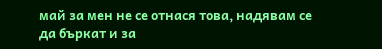май за мен не се отнася това, надявам се да бъркат и за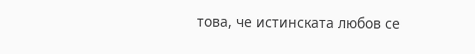това, че истинската любов се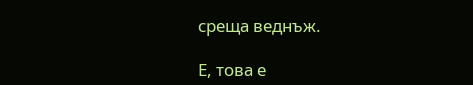среща веднъж.

Е, това е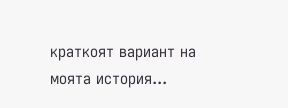краткоят вариант на моята история...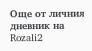Още от личния дневник на Rozali2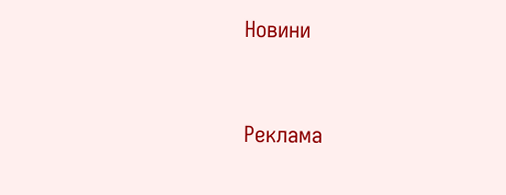Новини


Реклама